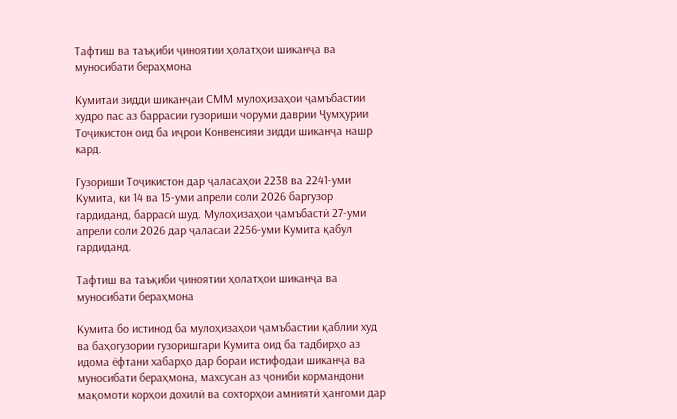Тафтиш ва таъқиби ҷиноятии ҳолатҳои шиканҷа ва муносибати бераҳмона

Кумитаи зидди шиканҷаи СММ мулоҳизаҳои ҷамъбастии худро пас аз баррасии гузориши чоруми даврии Ҷумҳурии Тоҷикистон оид ба иҷрои Конвенсияи зидди шиканҷа нашр кард.

Гузориши Тоҷикистон дар ҷаласаҳои 2238 ва 2241-уми Кумита, ки 14 ва 15-уми апрели соли 2026 баргузор гардиданд, баррасӣ шуд. Мулоҳизаҳои ҷамъбастӣ 27-уми апрели соли 2026 дар ҷаласаи 2256-уми Кумита қабул гардиданд.

Тафтиш ва таъқиби ҷиноятии ҳолатҳои шиканҷа ва муносибати бераҳмона

Кумита бо истинод ба мулоҳизаҳои ҷамъбастии қаблии худ ва баҳогузории гузоришгари Кумита оид ба тадбирҳо аз идома ёфтани хабарҳо дар бораи истифодаи шиканҷа ва муносибати бераҳмона, махсусан аз ҷониби кормандони мақомоти корҳои дохилӣ ва сохторҳои амниятӣ ҳангоми дар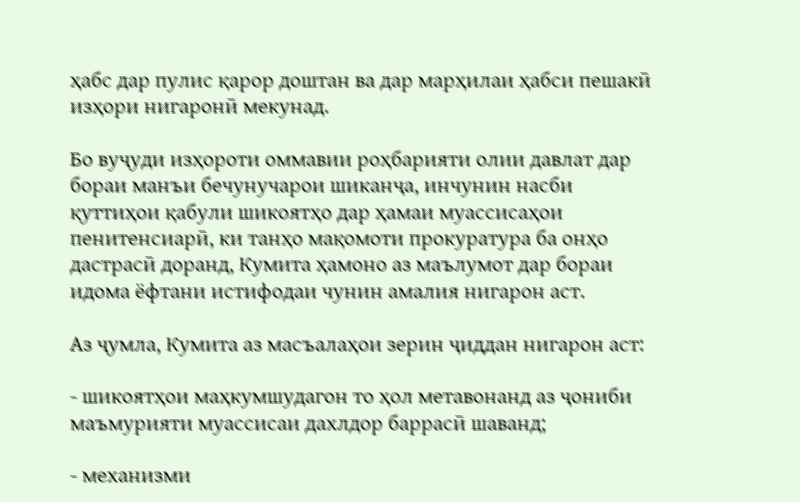ҳабс дар пулис қарор доштан ва дар марҳилаи ҳабси пешакӣ изҳори нигаронӣ мекунад.

Бо вуҷуди изҳороти оммавии роҳбарияти олии давлат дар бораи манъи бечунучарои шиканҷа, инчунин насби қуттиҳои қабули шикоятҳо дар ҳамаи муассисаҳои пенитенсиарӣ, ки танҳо мақомоти прокуратура ба онҳо дастрасӣ доранд, Кумита ҳамоно аз маълумот дар бораи идома ёфтани истифодаи чунин амалия нигарон аст.

Аз ҷумла, Кумита аз масъалаҳои зерин ҷиддан нигарон аст:

- шикоятҳои маҳкумшудагон то ҳол метавонанд аз ҷониби маъмурияти муассисаи дахлдор баррасӣ шаванд;

- механизми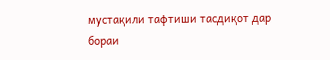мустақили тафтиши тасдиқот дар бораи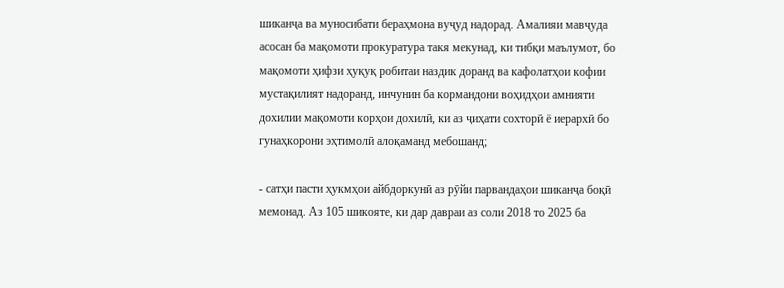шиканҷа ва муносибати бераҳмона вуҷуд надорад. Амалияи мавҷуда асосан ба мақомоти прокуратура такя мекунад, ки тибқи маълумот, бо мақомоти ҳифзи ҳуқуқ робитаи наздик доранд ва кафолатҳои кофии мустақилият надоранд, инчунин ба кормандони воҳидҳои амнияти дохилии мақомоти корҳои дохилӣ, ки аз ҷиҳати сохторӣ ё иерархӣ бо гунаҳкорони эҳтимолӣ алоқаманд мебошанд;

- сатҳи пасти ҳукмҳои айбдоркунӣ аз рӯйи парвандаҳои шиканҷа боқӣ мемонад. Аз 105 шикояте, ки дар давраи аз соли 2018 то 2025 ба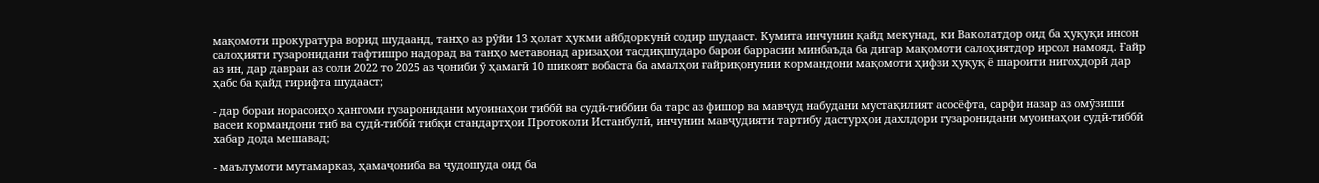мақомоти прокуратура ворид шудаанд, танҳо аз рӯйи 13 ҳолат ҳукми айбдоркунӣ содир шудааст. Кумита инчунин қайд мекунад, ки Ваколатдор оид ба ҳуқуқи инсон салоҳияти гузаронидани тафтишро надорад ва танҳо метавонад аризаҳои тасдиқшударо барои баррасии минбаъда ба дигар мақомоти салоҳиятдор ирсол намояд. Ғайр аз ин, дар давраи аз соли 2022 то 2025 аз ҷониби ӯ ҳамагӣ 10 шикоят вобаста ба амалҳои ғайриқонунии кормандони мақомоти ҳифзи ҳуқуқ ё шароити нигоҳдорӣ дар ҳабс ба қайд гирифта шудааст;

- дар бораи норасоиҳо ҳангоми гузаронидани муоинаҳои тиббӣ ва судӣ-тиббии ба тарс аз фишор ва мавҷуд набудани мустақилият асосёфта, сарфи назар аз омӯзиши васеи кормандони тиб ва судӣ-тиббӣ тибқи стандартҳои Протоколи Истанбулӣ, инчунин мавҷудияти тартибу дастурҳои дахлдори гузаронидани муоинаҳои судӣ-тиббӣ хабар дода мешавад;

- маълумоти мутамарказ, ҳамаҷониба ва ҷудошуда оид ба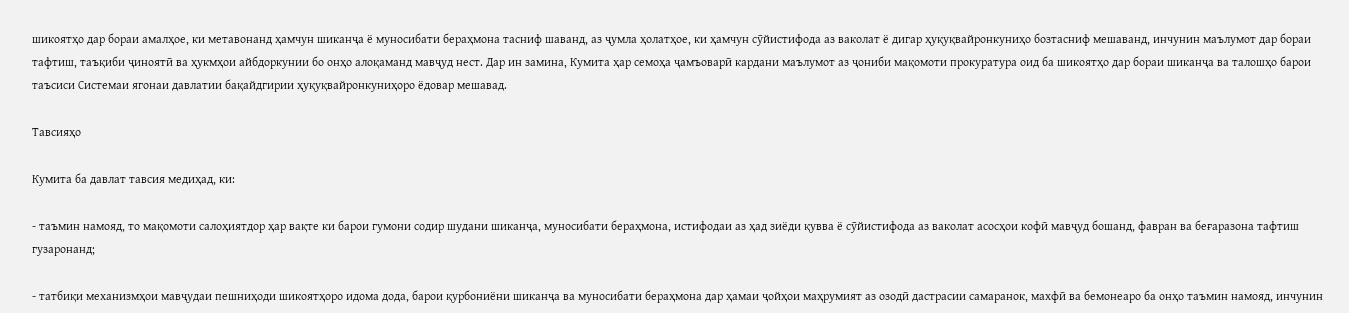шикоятҳо дар бораи амалҳое, ки метавонанд ҳамчун шиканҷа ё муносибати бераҳмона тасниф шаванд, аз ҷумла ҳолатҳое, ки ҳамчун сӯйистифода аз ваколат ё дигар ҳуқуқвайронкуниҳо бозтасниф мешаванд, инчунин маълумот дар бораи тафтиш, таъқиби ҷиноятӣ ва ҳукмҳои айбдоркунии бо онҳо алоқаманд мавҷуд нест. Дар ин замина, Кумита ҳар семоҳа ҷамъоварӣ кардани маълумот аз ҷониби мақомоти прокуратура оид ба шикоятҳо дар бораи шиканҷа ва талошҳо барои таъсиси Системаи ягонаи давлатии бақайдгирии ҳуқуқвайронкуниҳоро ёдовар мешавад.

Тавсияҳо

Кумита ба давлат тавсия медиҳад, ки:

- таъмин намояд, то мақомоти салоҳиятдор ҳар вақте ки барои гумони содир шудани шиканҷа, муносибати бераҳмона, истифодаи аз ҳад зиёди қувва ё сӯйистифода аз ваколат асосҳои кофӣ мавҷуд бошанд, фавран ва беғаразона тафтиш гузаронанд;

- татбиқи механизмҳои мавҷудаи пешниҳоди шикоятҳоро идома дода, барои қурбониёни шиканҷа ва муносибати бераҳмона дар ҳамаи ҷойҳои маҳрумият аз озодӣ дастрасии самаранок, махфӣ ва бемонеаро ба онҳо таъмин намояд, инчунин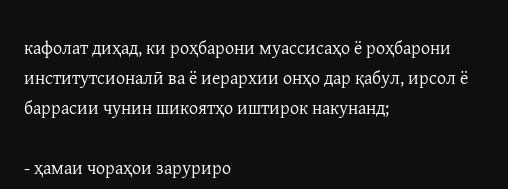кафолат диҳад, ки роҳбарони муассисаҳо ё роҳбарони институтсионалӣ ва ё иерархии онҳо дар қабул, ирсол ё баррасии чунин шикоятҳо иштирок накунанд;

- ҳамаи чораҳои заруриро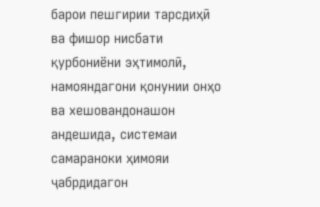барои пешгирии тарсдиҳӣ ва фишор нисбати қурбониёни эҳтимолӣ, намояндагони қонунии онҳо ва хешовандонашон андешида, системаи самараноки ҳимояи ҷабрдидагон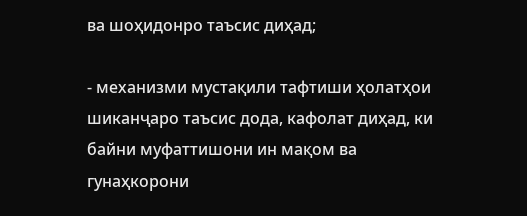ва шоҳидонро таъсис диҳад;

- механизми мустақили тафтиши ҳолатҳои шиканҷаро таъсис дода, кафолат диҳад, ки байни муфаттишони ин мақом ва гунаҳкорони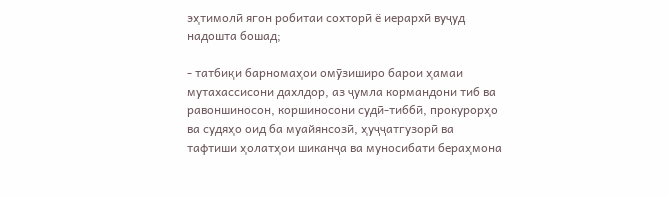эҳтимолӣ ягон робитаи сохторӣ ё иерархӣ вуҷуд надошта бошад;

- татбиқи барномаҳои омӯзиширо барои ҳамаи мутахассисони дахлдор, аз ҷумла кормандони тиб ва равоншиносон, коршиносони судӣ-тиббӣ, прокурорҳо ва судяҳо оид ба муайянсозӣ, ҳуҷҷатгузорӣ ва тафтиши ҳолатҳои шиканҷа ва муносибати бераҳмона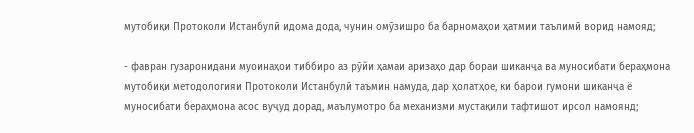мутобиқи Протоколи Истанбулӣ идома дода, чунин омӯзишро ба барномаҳои ҳатмии таълимӣ ворид намояд;

- фавран гузаронидани муоинаҳои тиббиро аз рӯйи ҳамаи аризаҳо дар бораи шиканҷа ва муносибати бераҳмона мутобиқи методологияи Протоколи Истанбулӣ таъмин намуда, дар ҳолатҳое, ки барои гумони шиканҷа ё муносибати бераҳмона асос вуҷуд дорад, маълумотро ба механизми мустақили тафтишот ирсол намоянд;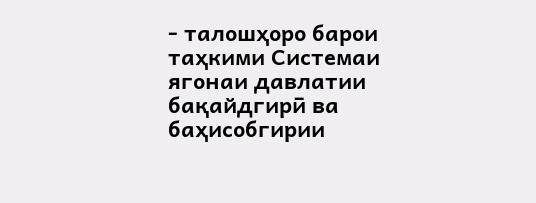- талошҳоро барои таҳкими Системаи ягонаи давлатии бақайдгирӣ ва баҳисобгирии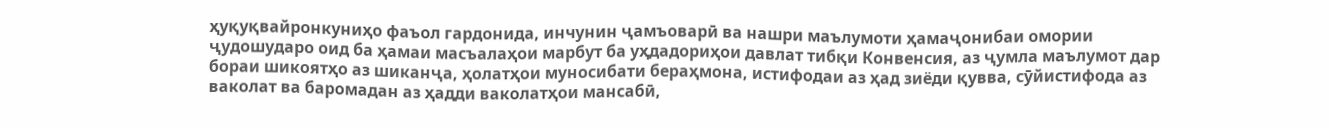ҳуқуқвайронкуниҳо фаъол гардонида, инчунин ҷамъоварӣ ва нашри маълумоти ҳамаҷонибаи омории ҷудошударо оид ба ҳамаи масъалаҳои марбут ба уҳдадориҳои давлат тибқи Конвенсия, аз ҷумла маълумот дар бораи шикоятҳо аз шиканҷа, ҳолатҳои муносибати бераҳмона, истифодаи аз ҳад зиёди қувва, сӯйистифода аз ваколат ва баромадан аз ҳадди ваколатҳои мансабӣ,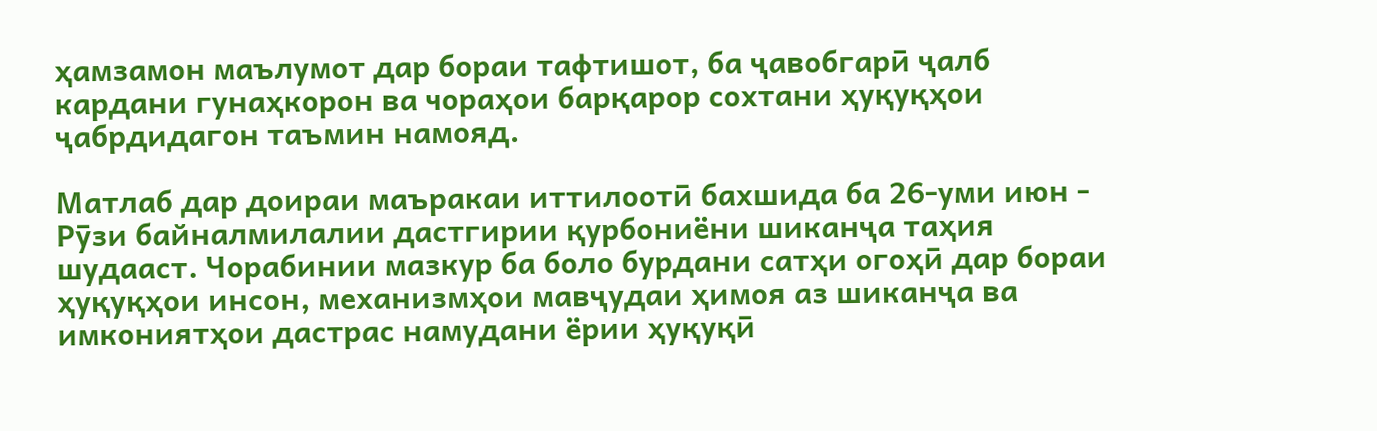ҳамзамон маълумот дар бораи тафтишот, ба ҷавобгарӣ ҷалб кардани гунаҳкорон ва чораҳои барқарор сохтани ҳуқуқҳои ҷабрдидагон таъмин намояд.

Матлаб дар доираи маъракаи иттилоотӣ бахшида ба 26-уми июн - Рӯзи байналмилалии дастгирии қурбониёни шиканҷа таҳия шудааст. Чорабинии мазкур ба боло бурдани сатҳи огоҳӣ дар бораи ҳуқуқҳои инсон, механизмҳои мавҷудаи ҳимоя аз шиканҷа ва имкониятҳои дастрас намудани ёрии ҳуқуқӣ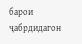барои ҷабрдидагон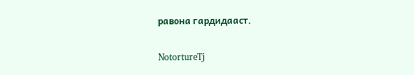равона гардидааст.

NotortureTj